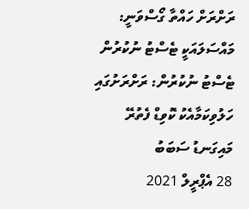ރަށްރަށް ހައްތާ ގޯސްވަނީ: މައްސަލައަކީ ޓެސްޓު ނުކުރުން
ޓެސްޓު ނުކުރުން: ރަށްރަށުގައި ހަލުވިކަމާއެކު ކޮވިޑް ފެތުރޭ މައިގަނޑު ސަބަބު
28 އެޕްރީލް 2021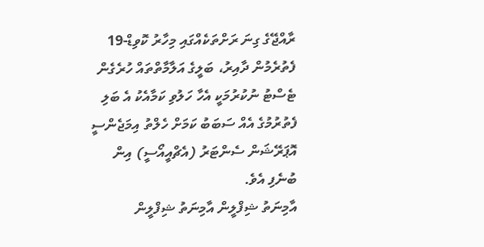ރާއްޖޭގެ ގިނަ ރަށްތަކެއްގައި މިހާރު ކޮވިޑް-19 ފެތުރެމުން ދާއިރު، ބަލީގެ އަލާމާތްތައް ހުރެގެން ޓެސްޓު ނުކުރުމަކީ އެހާ ހަލުވި ކަމާއެކު އެ ބަލި ފެތުރުމުގެ އެއް ސަބަބު ކަމަށް ހެލްތު އިމަޖެންސީ އޮޕަރޭޝަން ސެންޓަރު (އެޗްއީއޯސީ) އިން ބުނެފި އެވެ.
އާމިނަތު ޝިފްލީން އާމިނަތު ޝިފްލީން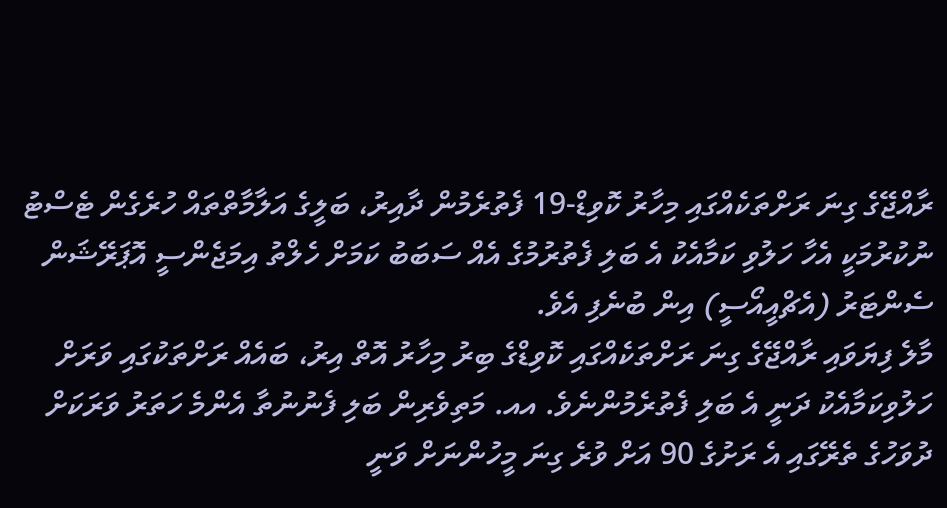ރާއްޖޭގެ ގިނަ ރަށްތަކެއްގައި މިހާރު ކޮވިޑް-19 ފެތުރެމުން ދާއިރު، ބަލީގެ އަލާމާތްތައް ހުރެގެން ޓެސްޓު ނުކުރުމަކީ އެހާ ހަލުވި ކަމާއެކު އެ ބަލި ފެތުރުމުގެ އެއް ސަބަބު ކަމަށް ހެލްތު އިމަޖެންސީ އޮޕަރޭޝަން ސެންޓަރު (އެޗްއީއޯސީ) އިން ބުނެފި އެވެ.
މާލެ ފިޔަވައި ރާއްޖޭގެ ގިނަ ރަށްތަކެއްގައި ކޮވިޑްގެ ބިރު މިހާރު އޮތް އިރު، ބައެއް ރަށްތަކުގައި ވަރަށް ހަލުވިކަމާއެކު ދަނީ އެ ބަލި ފެތުރެމުންނެވެ. އއ. މަތިވެރިން ބަލި ފެނުނުތާ އެންމެ ހަތަރު ވަރަކަށް ދުވަހުގެ ތެރޭގައި އެ ރަށުގެ 90 އަށް ވުރެ ގިނަ މީހުންނަށް ވަނީ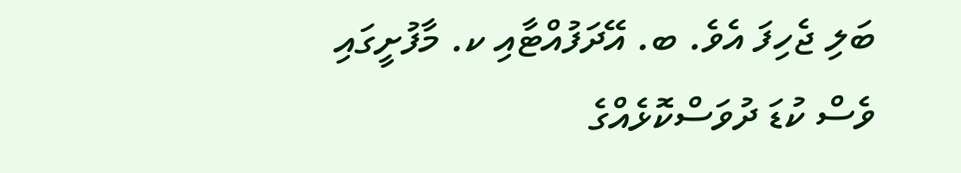ބަލި ޖެހިފަ އެވެ. ބ. އޭދަފުއްޓާއި ކ. މާފުށީގައި ވެސް ކުޑަ ދުވަސްކޮޅެއްގެ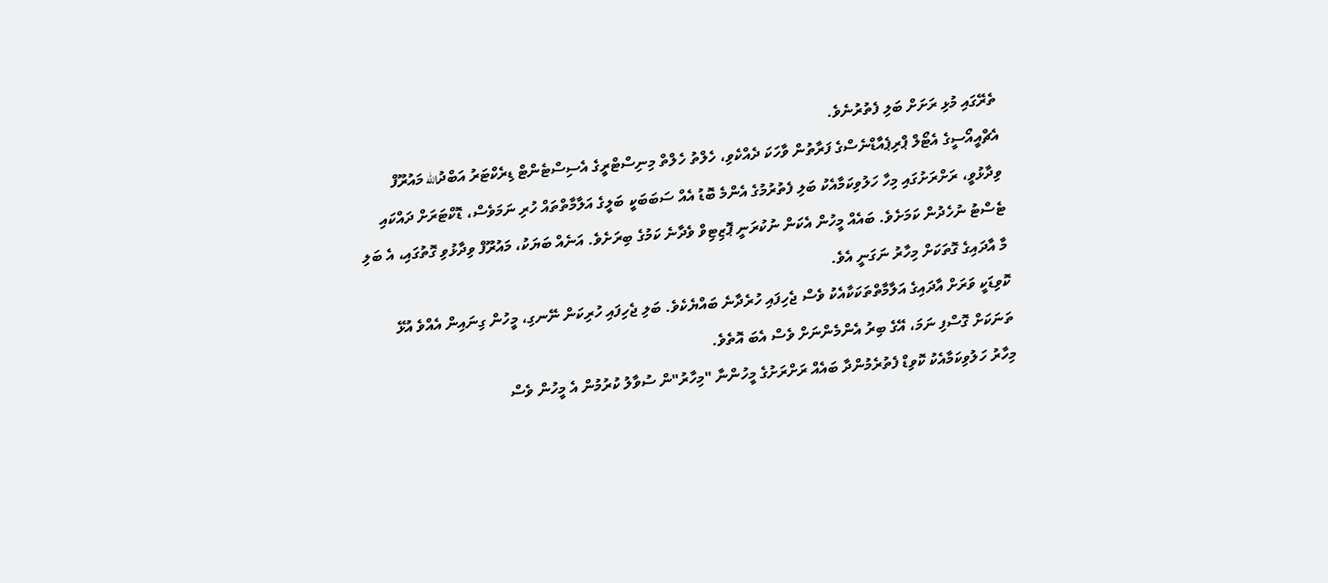ތެރޭގައި މުޅި ރަށަށް ބަލި ފެތުރުނެވެ.
އެޗްއީއޯސީގެ އެޓޯލް ޕްރިޕެއާޑްނެސްގެ ފަރާތުން ވާހަކަ ދެއްކެވި، ހެލްތު ހެލްތް މިނިސްޓްރީގެ އެސިސްޓެންޓް ޑިރެކްޓަރު އަބްދުالله މައުރޫފް ވިދާޅުވީ، ރަށްރަށުގައި މިހާ ހަލުވިކަމާއެކު ބަލި ފެތުރުމުގެ އެންމެ ބޮޑު އެއް ސަބަބަކީ ބަލީގެ އަލާމާތްތައް ހުރި ނަމަވެސް، ޑޮކްޓަރަށް ދައްކައި ޓެސްޓު ނުހެދުން ކަމަށެވެ. ބައެއް މީހުން އެކަން ނުކުރަނީ ޕޮޒިޓިވް ވެދާނެ ކަމުގެ ބިރަށެވެ. އަނެއް ބަޔަކު، މައުރޫފް ވިދާޅުވި ގޮތުގައި، އެ ބަލި މާ އާދައިގެ ގޮތަކަށް މިހާރު ނަގަނީ އެވެ.
ކޮވިޑަކީ ވަރަށް އާދައިގެ އަލާމާތްތަކަކާއެކު ވެސް ޖެހިފައި ހުރެދާނެ ބައްޔެކެވެ. ބަލި ޖެހިފައި ހުރިކަން ނޭނގި، މީހުން ގިނައިން އެއްވެ އުޅޭ ތަނަކަށް ގޮސްފި ނަމަ، އޭގެ ބިރު އެންމެންނަށް ވެސް އެބަ އޮތެވެ.
މިހާރު ހަލުވިކަމާއެކު ކޮވިޑް ފެތުރެމުންދާ ބައެއް ރަށްރަށުގެ މީހުންނާ "މިހާރު"ން ސުވާލު ކުރުމުން އެ މީހުން ވެސް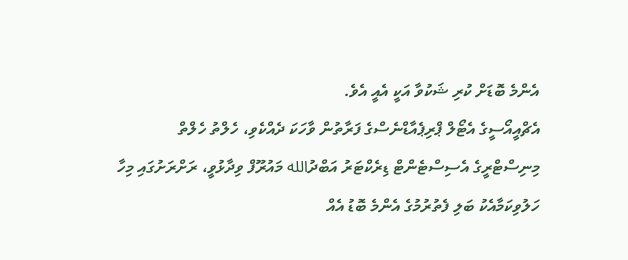އެންމެ ބޮޑަށް ކުރި ޝަކުވާ އަކީ އެއީ އެވެ.
އެޗްއީއޯސީގެ އެޓޯލް ޕްރިޕެއާޑްނެސްގެ ފަރާތުން ވާހަކަ ދެއްކެވި، ހެލްތު ހެލްތް މިނިސްޓްރީގެ އެސިސްޓެންޓް ޑިރެކްޓަރު އަބްދުالله މައުރޫފް ވިދާޅުވީ، ރަށްރަށުގައި މިހާ ހަލުވިކަމާއެކު ބަލި ފެތުރުމުގެ އެންމެ ބޮޑު އެއް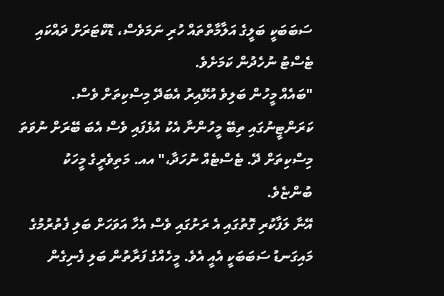ސަބަބަކީ ބަލީގެ އަލާމާތްތައް ހުރި ނަމަވެސް، ޑޮކްޓަރަށް ދައްކައި ޓެސްޓު ނުހެދުން ކަމަށެވެ.
"ބައެއް މީހުން ބަލިވެ އުޅޭއިރު އެބަދޭ މިސްކިތަށް ވެސް. ކަރަންޓީނުގައި ތިބޭ މީހުންނާ އެކު އުޅެފައި ވެސް އެބަ ބޭރަށް ނުވަތަ މިސްކިތަށް ދޭ. ޓެސްޓެއް ނުހަދާ،" އއ. މަތިވެރީގެ މީހަކު ބުންޏެވެ.
އޭނާ ލަފާކުރި ގޮތުގައި އެ ރަށުގައި ވެސް އެހާ އަވަހަށް ބަލި ފެތުރުމުގެ މައިގަނޑު ސަބަބަކީ އެއީ އެވެ. މީހެއްގެ ފަރާތުން ބަލި ފެނިގެން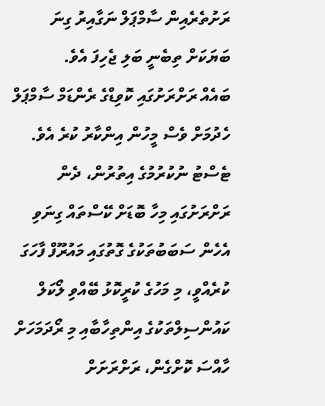ރަށުތެރެއިން ސާމްޕަލް ނަގާއިރު ގިނަ ބަޔަކަށް ތިބެނީ ބަލި ޖެހިފަ އެވެ.
ބައެއް ރަށްރަށުގައި ކޮވިޑްގެ ރެންޑަމް ސާމްޕަލް ހެދުމަށް ވެސް މީހުން އިންކާރު ކުރެ އެވެ.
ޓެސްޓު ނުކުރުމުގެ އިތުރުން، ދެން ރަށްރަށުގައި މިހާ ބޮޑަށް ކޭސްތައް ގިނަވި އެހެން ސަބަބުތަކުގެ ގޮތުގައި މައުރޫފް ފާހަގަ ކުރެއްވީ، މި މަހުގެ ކުރީކޮޅު ބޭއްވި ލޯކަލް ކައުންސިލްތަކުގެ އިންތިހާބާއި މި ރޯދަމަހަށް ހާއްސަ ކޮށްގެން، ރަށްރަށަށް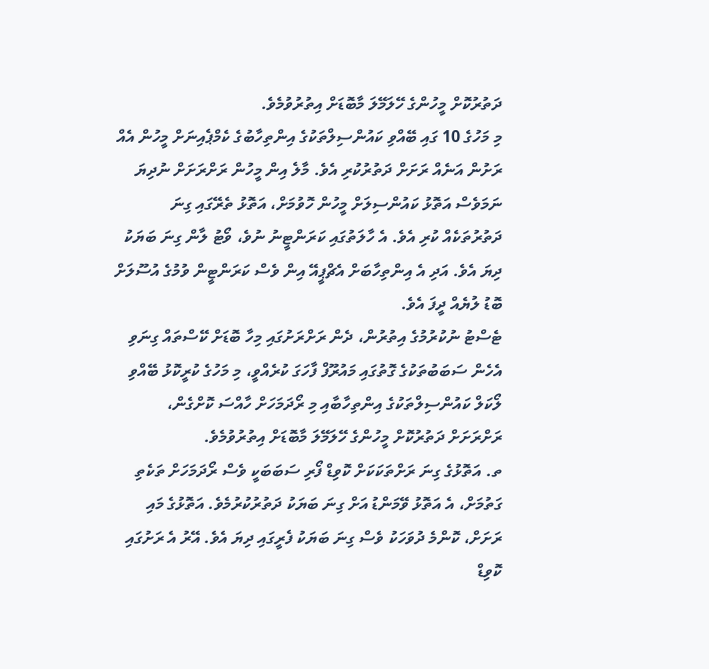ދަތުރުކޮށް މީހުންގެ ހޭލަމޭލަ މާބޮޑަށް އިތުރުވުމެވެ.
މި މަހުގެ 10 ގައި ބޭއްވި ކައުންސިލްތަކުގެ އިންތިހާބުގެ ކެމްޕެއިނަށް މީހުން އެއް ރަށުން އަނެއް ރަށަށް ދަތުރުކުރި އެވެ. މާލެ އިން މީހުން ރަށްރަށަށް ނުދިޔަ ނަމަވެސް އަތޮޅު ކައުންސިލަށް މީހުން ހޮވުމަށް، އަތޮޅު ތެރޭގައި ގިނަ ދަތުރުތަކެއް ކުރި އެވެ. އެ ހާލަތުގައި ކަރަންޓީނު ނުވެ، ވޯޓު ލާން ގިނަ ބަޔަކު ދިޔަ އެވެ. އަދި އެ އިންތިހާބަށް އެޗްޕީއޭ އިން ވެސް ކަރަންޓީން ވުމުގެ އުސޫލަށް ބޮޑު ލުޔެއް ދީފަ އެވެ.
ޓެސްޓު ނުކުރުމުގެ އިތުރުން، ދެން ރަށްރަށުގައި މިހާ ބޮޑަށް ކޭސްތައް ގިނަވި އެހެން ސަބަބުތަކުގެ ގޮތުގައި މައުރޫފް ފާހަގަ ކުރެއްވީ، މި މަހުގެ ކުރީކޮޅު ބޭއްވި ލޯކަލް ކައުންސިލްތަކުގެ އިންތިހާބާއި މި ރޯދަމަހަށް ހާއްސަ ކޮށްގެން، ރަށްރަށަށް ދަތުރުކޮށް މީހުންގެ ހޭލަމޭލަ މާބޮޑަށް އިތުރުވުމެވެ.
ތ. އަތޮޅުގެ ގިނަ ރަށްތަކަކަށް ކޮވިޑް ފޯރި ސަބަބަކީ ވެސް ރޯދަމަހަށް ތަކެތި ގަތުމަށް، އެ އަތޮޅު ވޭމަންޑު އަށް ގިނަ ބަޔަކު ދަތުރުކުރުމެވެ. އަތޮޅުގެ މައި ރަށަށް، ކޮންމެ ދުވަހަކު ވެސް ގިނަ ބަޔަކު ފެރީގައި ދިޔަ އެވެ. އޭރު އެ ރަށުގައި ކޮވިޑް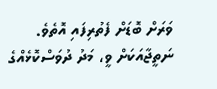ވަރަށް ބޮޑަށް ފެތުރިފައި އޮތެވެ. ނަތީޖާއަކަށް ވީ، މަދު ދުވަސްކޮޅެއްގެ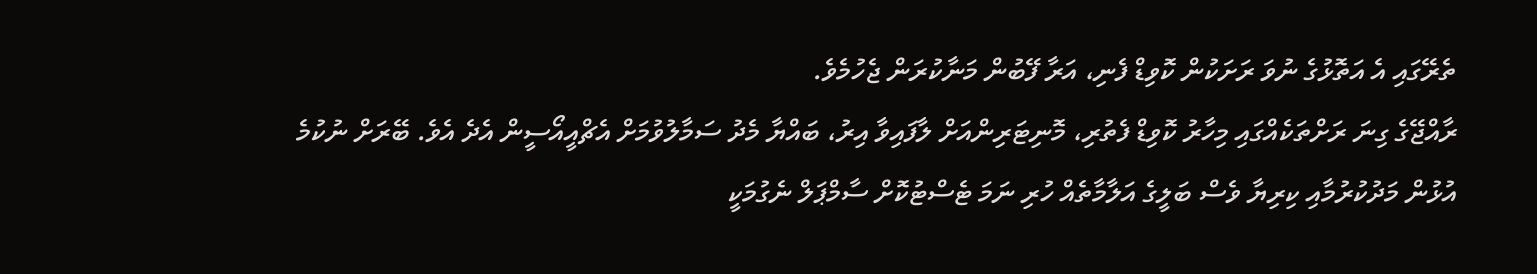ތެރޭގައި އެ އަތޮޅުގެ ނުވަ ރަށަކުން ކޮވިޑް ފެނި، އަރާ ފޭބުން މަނާކުރަން ޖެހުމެވެ.
ރާއްޖޭގެ ގިނަ ރަށްތަކެއްގައި މިހާރު ކޮވިޑް ފެތުރި، މޮނިޓަރިންއަށް ލާފައިވާ އިރު، ބައްޔާ މެދު ސަމާލުވުމަށް އެޗްއީއޯސީން އެދެ އެވެ. ބޭރަށް ނުކުމެ އުޅުން މަދުކުރުމާއި ކިރިޔާ ވެސް ބަލީގެ އަލާމާތެއް ހުރި ނަމަ ޓެސްޓުކޮށް ސާމްޕަލް ނެގުމަކީ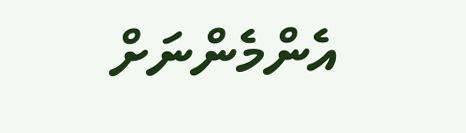އެންމެންނަށް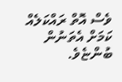ވެސް އޮތް ރައްކަލެއް ކަމަށް އެތަނުން ބުންޏެވެ.